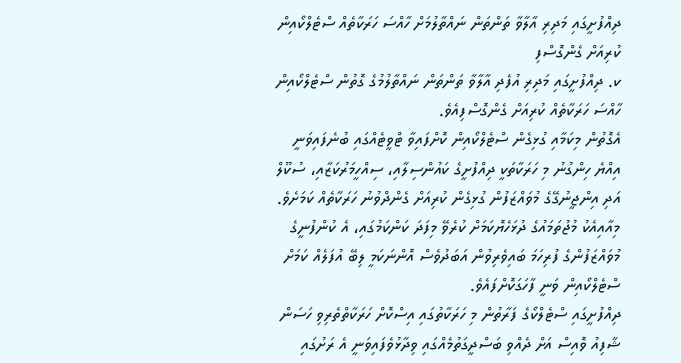ދިއްފުށީގައި މަދިރި އާލާވާ ތަންތަން ނައްތާލުމަށް ހާއްސަ ހަރަކާތެއް ސްޓެލްކޯއިން ކުރިއަށް ގެންގޮސްފި
ކ. ދިއްފުށީގައި މަދިރި އުފެދި އާލާވާ ތަންތަން ނައްތާލުމުގެ ގޮތުން ސްޓެލްކޯއިން ހާއްސަ ހަރަކާތެއް ކުރިއަށް ގެންގޮސްފިއެވެ.
އެގޮތުން މިކަމާއި ގުޅިގެން ސްޓެލްކޯއިން ކޮށްފައިވާ ޓްވީޓެއްގައި ބުނެފައިވަނީ އިއްޔެ ހިންގުނު މި ހަރަކާތަކީ ދިއްފުށީގެ ކައުންސިލާއި، ސިއްހީމަރުކަޒާއި، ސުކޫލް އަދި އިންޖީނުގޭގެ މުވައްޒަފުން ގުޅިގެން ކުރިއަށް ގެންދްވުނު ހަރަކާތެއް ކަމަށެވެ.
މިއާއިއެކު މުޖުތަމައުގެ ދުޅަހެޔޮކަމަށް ކުރެވޭ މިފަދަ ކަންކަމުގައި، އެ ކުންފުނީގެ މުވައްޒަފުންގެ ފުރިހަމަ ބައިވެރިވުން އަބަދުވެސް އޮންނަކަމީ ލިބޭ އުފަލެއް ކަމަށް ސްޓެލްކޯއިން ވަނީ ފާހަގަކޮށްފައެވެ.
ދިއްފުށީގައި ސްޓެލްކޯގެ ފަރާތުން މި ހަރަކާތުގައި އިސްކޮށް ހަރަކާތްތެރިވި ހަސަން ޝާފިއު ވޮއިސް އަށް ދެއްވި ބަސްދީގަތުމެއްގައި ވިދާޅުވެފައިވަނީ އެ ރަށުގައި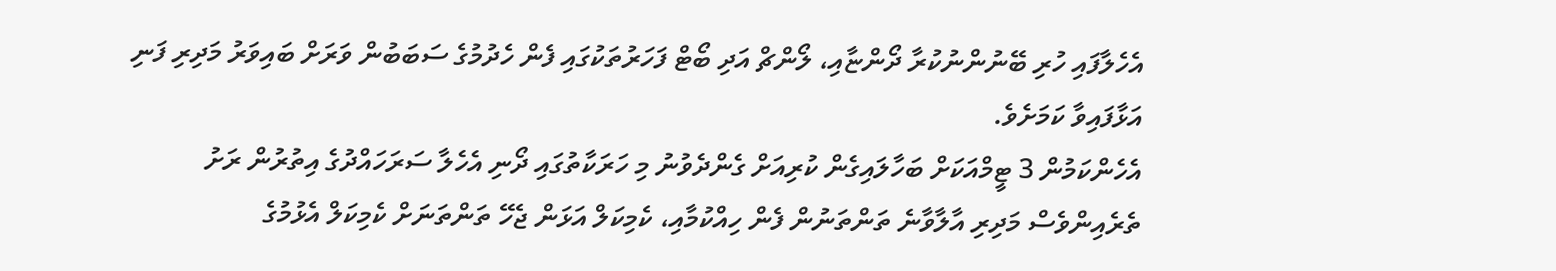އެހެލާފައި ހުރި ބޭނުންނުކުރާ ދޯންޏާއި، ލޯންޗް އަދި ބޯޓް ފަހަރުތަކުގައި ފެން ހެދުމުގެ ސަބަބުން ވަރަށް ބައިވަރު މަދިރި ފަނި އަޅާފައިވާ ކަމަށެވެ.
އެހެންކަމުން 3 ޓީމްއަކަށް ބަހާލައިގެން ކުރިއަށް ގެންދެވުނު މި ހަރަކާތުގައި ދޯނި އެހެލާ ސަރަހައްދުގެ އިތުރުން ރަށު ތެރެއިންވެސް މަދިރި އާލާވާނެ ތަންތަނުން ފެން ހިއްކުމާއި، ކެމިކަލް އަޅަން ޖެހޭ ތަންތަނަށް ކެމިކަލް އެޅުމުގެ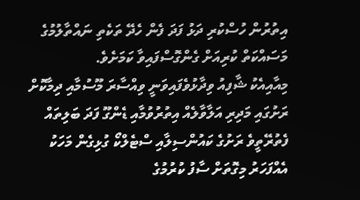އިތުރުން ހުސްކުރި ދަޅު ފަދަ ފެން ހެދޭ ތަކެތި ނައްތާލުމުގެ މަސައްކަތް ކުރިއަށް ގެންގޮސްފައިވާ ކަމަށެވެ.
މިއާއިއެކު ޝާފިއު ވިދާޅުވެފައިވަނީ ވިއްސާރަ މޫސުމާއި ދިމާކޮށް ރަށުގައި މަދިރި އަލާވާލެއް އިތުރުވުމާއި ޑެންގޫ ފަދަ ބަލިތައް ފެތުރޭތީވެ ރަށުގެ ކައުންސިލާއި ސްޓެލްކޯ ގުޅިގެން މަހަކު އެއްފަހަރު މިގޮތަށް ސާފު ކުރުމުގެ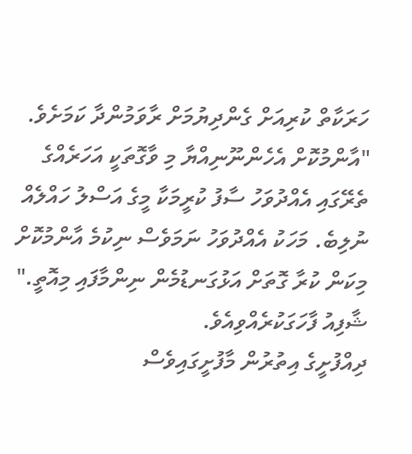ހަރަކާތް ކުރިއަށް ގެންދިޔުމަށް ރާވަމުންދާ ކަމަށެވެ.
"އާންމުކޮށް އެހެންނޫނިއްޔާ މި ވާގޮތަކީ އަހަރެއްގެ ތެރޭގައި އެއްދުވަހު ސާފު ކުރީމަކާ މީގެ އަސްލު ހައްލެއް ނުލިބެ. މަހަކު އެއްދުވަހު ނަމަވެސް ނިކުމެ އާންމުކޮށް މިކަން ކުރާ ގޮތަށް އަޅުގަނޑުމެން ނިންމާފައި މިއޮތީ." ޝާފިއު ފާހަގަކުރެއްވިއެވެ.
ދިއްފުށީގެ އިތުރުން މާފުށީގައިވެސް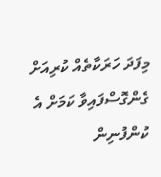މިފަދަ ހަރަކާތެއް ކުރިއަށް ގެންގޮސްފައިވާ ކަމަށް އެ ކުންފުނިން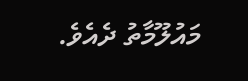މައުލޫމާތު ދެއެވެ.